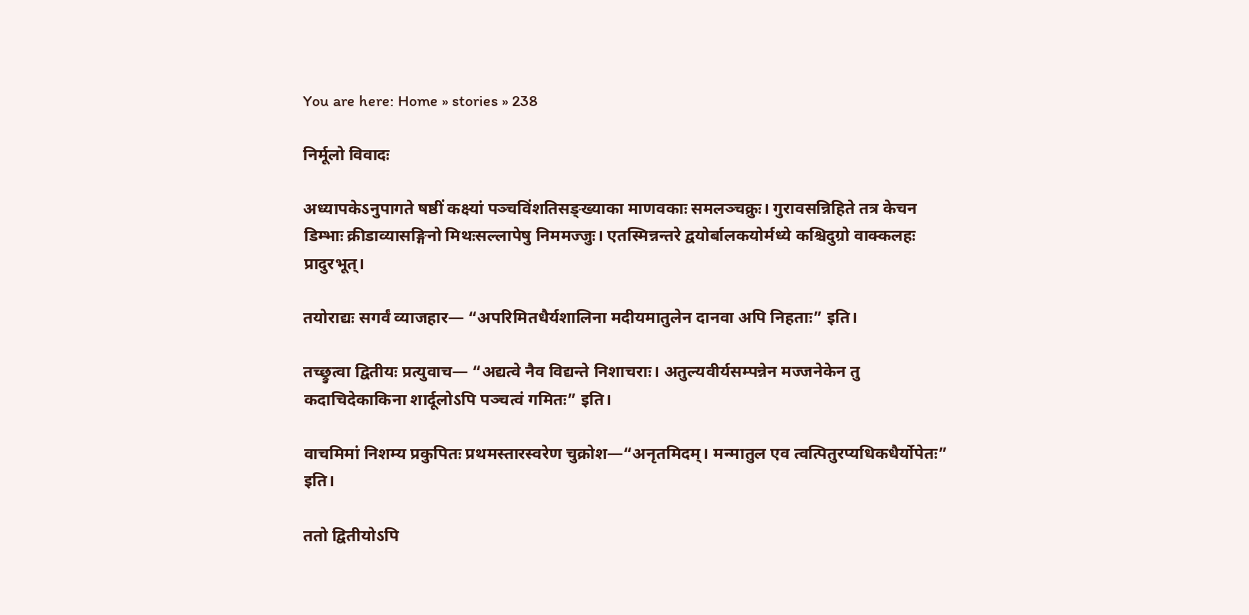You are here: Home » stories » 238

निर्मूलो विवादः

अध्यापकेऽनुपागते षष्ठीं कक्ष्यां पञ्चविंशतिसङ्ख्याका माणवकाः समलञ्चक्रुः। गुरावसन्निहिते तत्र केचन डिम्भाः क्रीडाव्यासङ्गिनो मिथःसल्लापेषु निममज्जुः। एतस्मिन्नन्तरे द्वयोर्बालकयोर्मध्ये कश्चिदुग्रो वाक्कलहः प्रादुरभूत्।

तयोराद्यः सगर्वं व्याजहार— “अपरिमितधैर्यशालिना मदीयमातुलेन दानवा अपि निहताः” इति।

तच्छ्रुत्वा द्वितीयः प्रत्युवाच— “अद्यत्वे नैव विद्यन्ते निशाचराः। अतुल्यवीर्यसम्पन्नेन मज्जनेकेन तु कदाचिदेकाकिना शार्दूलोऽपि पञ्चत्वं गमितः” इति।

वाचमिमां निशम्य प्रकुपितः प्रथमस्तारस्वरेण चुक्रोश—“अनृतमिदम्। मन्मातुल एव त्वत्पितुरप्यधिकधैर्योपेतः” इति।

ततो द्वितीयोऽपि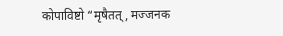कोपाविष्टो “मृषैतत्, मज्जनक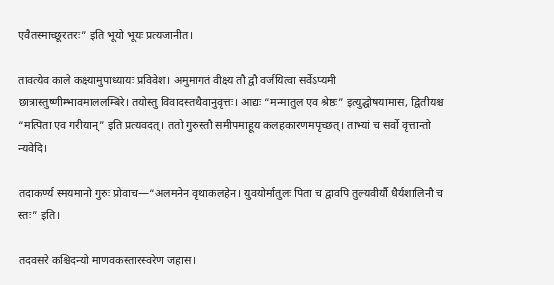एवैतस्माच्छूरतरः” इति भूयो भूयः प्रत्यजानीत।

तावत्येव काले कक्ष्यामुपाध्यायः प्रविवेश। अमुमागतं वीक्ष्य तौ द्वौ वर्जयित्वा सर्वेऽप्यमी छात्रास्तुष्णीम्भावमाललम्बिरे। तयोस्तु विवादस्तथैवानुवृत्तः। आद्यः “मन्मातुल एव श्रेष्ठः” इत्युद्घोषयामास, द्वितीयश्च “मत्पिता एव गरीयान्” इति प्रत्यवदत्। ततो गुरुस्तौ समीपमाहूय कलहकारणमपृच्छत्। ताभ्यां च सर्वो वृत्तान्तो न्यवेदि।

तदाकर्ण्य स्मयमानो गुरुः प्रोवाच—“अलमनेन वृथाकलहेन। युवयोर्मातुलः पिता च द्वावपि तुल्यवीर्यौ धैर्यशालिनौ च स्तः” इति।

तदवसरे कश्चिदन्यो माणवकस्तारस्वरेण जहास।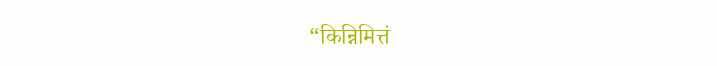“किन्निमित्तं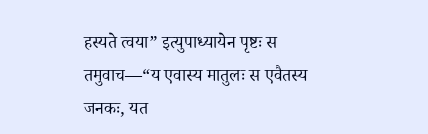हस्यते त्वया” इत्युपाध्यायेन पृष्टः स तमुवाच—“य एवास्य मातुलः स एवैतस्य जनकः, यत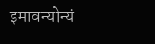इमावन्योन्यं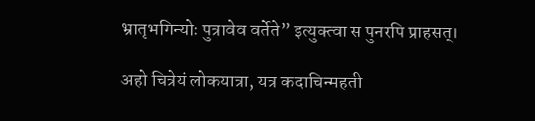भ्रातृभगिन्योः पुत्रावेव वर्तेते” इत्युक्त्वा स पुनरपि प्राहसत्।

अहो चित्रेयं लोकयात्रा, यत्र कदाचिन्महती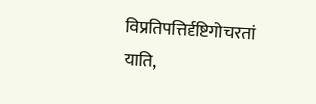विप्रतिपत्तिर्दृष्टिगोचरतां याति,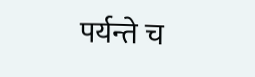पर्यन्ते च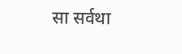सा सर्वथा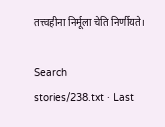तत्त्वहीना निर्मूला चेति निर्णीयते।

Search
stories/238.txt · Last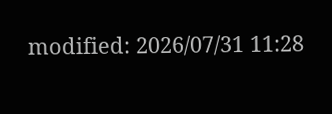modified: 2026/07/31 11:28